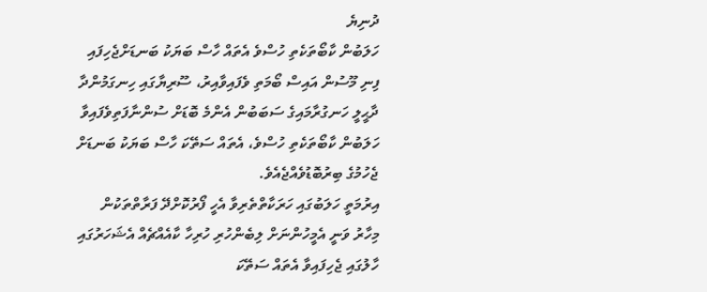ދުނިޔެ
ހަލަބުން ކާބޯތަކެތި ހުސްވެ އެތައް ހާސް ބަޔަކު ބަނޑަށްޖެހިފައި
ފިނި މޫސުން އައިސް ބޯމަތި ވެފައިވާއިރު، ސޫރިޔާގައި ހިނގަމުންދާ ދާޙީލީ ހަނގުރާމައިގެ ސަބަބުން އެންމެ ބޮޑަށް ސުންނާފަތިވެފައިވާ ހަލަބުން ކާބޯތަކެތި ހުސްވެ، އެތައް ސަތޭކަ ހާސް ބަޔަކު ބަނޑަށް ޖެހުމުގެ ބިރުބޮޑުވެއްޖެއެވެ.
އިރުމަތީ ހަލަބުގައި ހަރަކާތްތެރިވާ އެހީ ފޯރުކޮށްދޭ ފަރާތްތަކުން މިހާރު ވަނީ އެމީހުންނަށް ލިބެންހުރި ހުރިހާ ކާއެއްޗެއް އެޝަހަރުގައި ހާލުގައި ޖެހިފައިވާ އެތައް ސަތޭކަ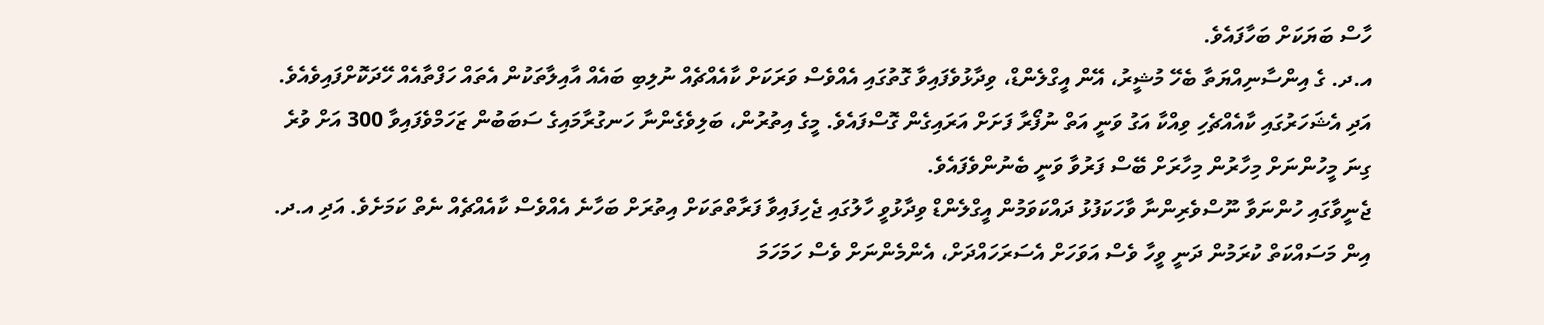ހާސް ބަޔަކަށް ބަހާފައެވެ.
އ.ދ. ގެ އިންސާނިއްޔަތާ ބެހޭ މުޝީރު، އޭން އީގްލެންޑް، ވިދާޅުވެފައިވާ ގޮތުގައި އެއްވެސް ވަރަކަށް ކާއެއްޗެއް ނުލިބި ބައެއް އާއިލާތަކުން އެތައް ހަފްތާއެއް ހޭދަކޮށްފައިވެއެވެ. އަދި އެޝަހަރުގައި ކާއެއްޗެހި ވިއްކާ އަގު ވަނީ އަތް ނުފޯރާ ފަށަށް އަރައިގެން ގޮސްފައެވެ. މީގެ އިތުރުން، ބަލިވެގެންނާ ހަނގުރާމައިގެ ސަބަބުން ޒަހަމްވެފައިވާ 300 އަށް ވުރެ ގިނަ މީހުންނަށް މިހާރުން މިހާރަށް ބޭސް ފަރުވާ ވަނީ ބެނުންވެފައެވެ.
ޖެނީވާގައި ހުންނަވާ ނޫސްވެރިންނާ ވާހަކަފުޅު ދައްކަވަމުން އީގްލެންޑް ވިދާޅުވީ ހާލުގައި ޖެހިފައިވާ ފަރާތްތަކަށް އިތުރަށް ބަހާނެ އެއްވެސް ކާއެއްޗެއް ނެތް ކަމަށެވެ. އަދި އ.ދ. އިން މަސައްކަތް ކުރަމުން ދަނީ ވީހާ ވެސް އަވަހަށް އެސަރަހައްދަށް، އެންމެންނަށް ވެސް ހަމަހަމަ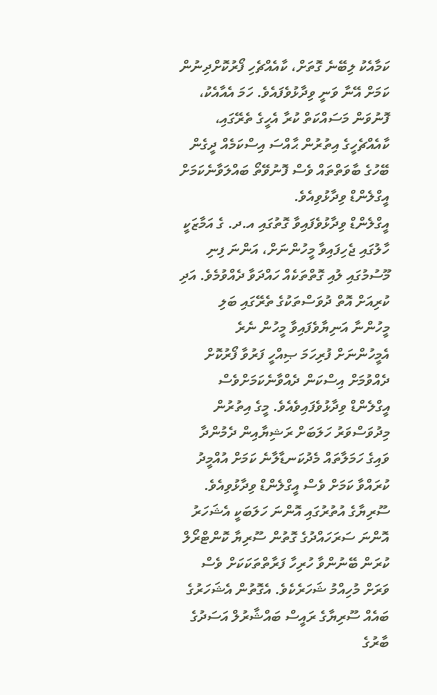ކަމާއެކު ލިބޭނެ ގޮތަށް، ކާއެއްޗެހި ފޯރުކޮށްދިނުން ކަމަށް އޭނާ ވަނީ ވިދާޅުވެފައެވެ. ހަމަ އެއާއެކު، ފޮނުވަން މަސައްކަތް ކުރާ އެހީގެ ތެރޭގައި، ކާއެއްޗެހީގެ އިތުރުން ޙާއްސަ އިސްކަމެއް ދީގެން ބޭހުގެ ބާވަތްތައް ވެސް ފޮނުވޭތޯ ބައްލަވާނެކަމަށް އީގްލެންޑް ވިދާޅުވިއެވެ.
އީގްލެންޑް ވިދާޅުވެފައިވާ ގޮތުގައި އ.ދ. ގެ އަމާޒަކީ ހާލުގައި ޖެހިފައިވާ މީހުންނަށް، އަންނަ ފިނި މޫސުމުގައި ލުއި ގޮތްތަކެއް ހައްދަވާ ދެއްވުމެވެ. އަދި ކުރިއަށް އޮތް ދުވަސްތަކުގެ ތެރޭގައި ބަލި މީހުންނާ އަނިޔާވެފައިވާ މީހުން ނެރެ އެމީހުންނަށް ފުރިހަމަ ޞިއްހީ ފަރުވާ ފޯރުކޮށް ދެއްވުމަށް އިސްކަން ދެއްވާނެކަމަށްވެސް އީގްލެންޑް ވިދާޅުވެފައިވެއެވެ. މީގެ އިތުރުން މިދުވަސްވަރު ހަލަބަށް ރަޝިޔާއިން ދެމުންދާ ވައިގެ ހަމަލާތައް މެދުކަނޑާލާނެ ކަމަށް އުއްމީދު ކުރައްވާ ކަމަށް ވެސް އީގްލެންޑް ވިދާޅުވިއެވެ.
ސޫރިޔާގެ އުތުރުގައި އޮންނަ ހަލަބަކީ އެޝަހަރު އޮންނަ ސަރަހައްދުގެ ގޮތުން ސޫރިޔާ ކޮންޓްރޯލް ކުރަން ބޭނުންވާ ހުރިހާ ފަރާތްތަކަކަށް ވެސް ވަރަށް މުހިއްމު ޝަހަރެކެވެ. އެގޮތުން އެޝަހަރުގެ ބައެއް ސޫރިޔާގެ ރައީސް ބައްޝާރުލް އަސަދުގެ ބާރުގެ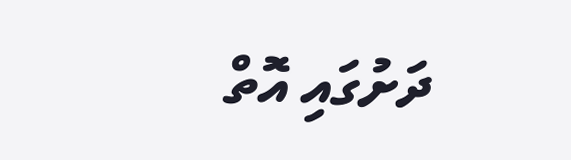ދަށުގައި އޮތް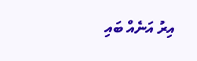އިރު އަނެއް ބައި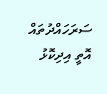ސަރަހައްދުތައް އޮތީ އިދިކޮޅު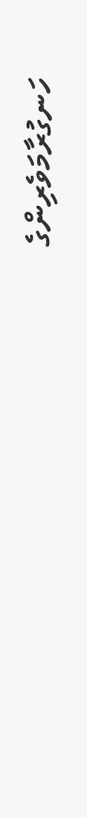ހަނގުރާމަވެރިންގެ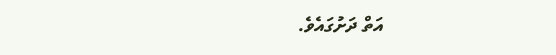އަތް ދަށުގައެވެ.